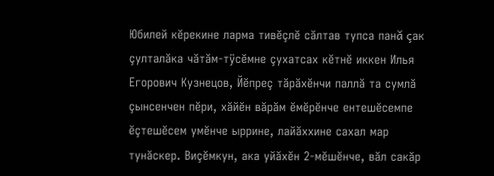Юбилей кĕрекине ларма тивĕçлĕ сăлтав тупса панă çак çулталăка чăтăм-тÿсĕмне çухатсах кĕтнĕ иккен Илья Егорович Кузнецов, Йĕпреç тăрăхĕнчи паллă та сумлă çынсенчен пĕри, хăйĕн вăрăм ĕмĕрĕнче ентешĕсемпе ĕçтешĕсем умĕнче ыррине, лайăххине сахал мар тунăскер. Виçĕмкун, ака уйăхĕн 2-мĕшĕнче, вăл сакăр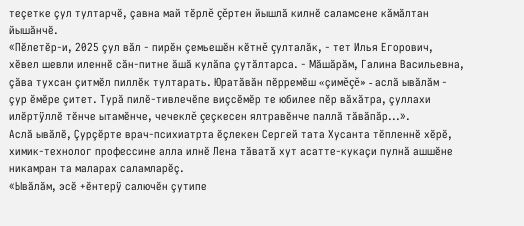теçетке çул тултарчĕ, çавна май тĕрлĕ çĕртен йышлă килнĕ саламсене кăмăлтан йышăнчĕ.
«Пĕлетĕр-и, 2025 çул вăл - пирĕн çемьешĕн кĕтнĕ çулталăк, - тет Илья Егорович, хĕвел шевли иленнĕ сăн-питне ăшă кулăпа çутăлтарса. - Мăшăрăм, Галина Васильевна, çăва тухсан çитмĕл пиллĕк тултарать. Юратăвăн пĕрремĕш «çимĕçĕ» - аслă ывăлăм - çур ĕмĕре çитет. Турă пилĕ-тивлечĕпе виçсĕмĕр те юбилее пĕр вăхăтра, çуллахи илĕртÿллĕ тĕнче ытамĕнче, чечеклĕ çеçкесен ялтравĕнче паллă тăвăпăр...».
Аслă ывăлĕ, Çурçĕрте врач-психиатрта ĕçлекен Сергей тата Хусанта тĕпленнĕ хĕрĕ, химик-технолог профессине алла илнĕ Лена тăватă хут асатте-кукаçи пулнă ашшĕне никамран та маларах саламларĕç.
«Ывăлăм, эсĕ +ĕнтерÿ салючĕн çутипе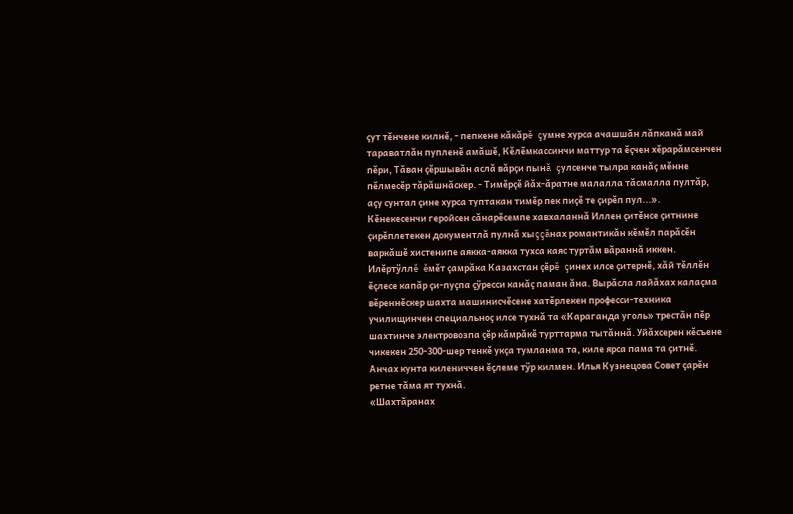çут тĕнчене килнĕ, - пепкене кăкăрĕ çумне хурса ачашшăн лăпканă май тараватлăн пупленĕ амăшĕ, Кĕлĕмкассинчи маттур та ĕçчен хĕрарăмсенчен пĕри, Тăван çĕршывăн аслă вăрçи пынă çулсенче тылра канăç мĕнне пĕлмесĕр тăрăшнăскер. - Тимĕрçĕ йăх-ăратне малалла тăсмалла пултăр, аçу сунтал çине хурса туптакан тимĕр пек пиçĕ те çирĕп пул...».
Кĕнекесенчи геройсен сăнарĕсемпе хавхаланнă Иллен çитĕнсе çитнине çирĕплетекен документлă пулнă хыççăнах романтикăн кĕмĕл парăсĕн варкăшĕ хистенипе аякка-аякка тухса каяс туртăм вăраннă иккен. Илĕртÿллĕ ĕмĕт çамрăка Казахстан çĕрĕ çинех илсе çитернĕ, хăй тĕллĕн ĕçлесе капăр çи-пуçпа çÿресси канăç паман ăна. Вырăсла лайăхах калаçма вĕреннĕскер шахта машинисчĕсене хатĕрлекен професси-техника училищинчен специальноç илсе тухнă та «Караганда уголь» трестăн пĕр шахтинче электровозпа çĕр кăмрăкĕ турттарма тытăннă. Уйăхсерен кĕсъене чикекен 250-300-шер тенкĕ укçа тумланма та, киле ярса пама та çитнĕ. Анчах кунта килениччен ĕçлеме тÿр килмен. Илья Кузнецова Совет çарĕн ретне тăма ят тухнă.
«Шахтăранах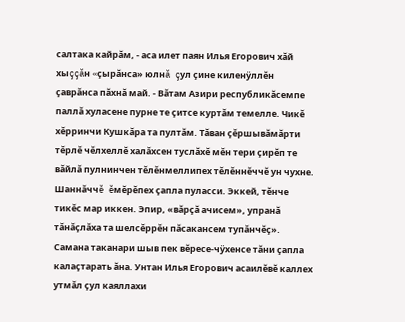салтака кайрăм, - аса илет паян Илья Егорович хăй хыççăн «çырăнса» юлнă çул çине киленÿллĕн çаврăнса пăхнă май. - Вăтам Азири республикăсемпе паллă хуласене пурне те çитсе куртăм темелле. Чикĕ хĕрринчи Кушкăра та пултăм. Тăван çĕршывăмăрти тĕрлĕ чĕлхеллĕ халăхсен туслăхĕ мĕн тери çирĕп те вăйлă пулнинчен тĕлĕнмеллипех тĕлĕннĕччĕ ун чухне. Шаннăччĕ ĕмĕрĕпех çапла пуласси. Эккей, тĕнче тикĕс мар иккен. Эпир, «вăрçă ачисем», упранă тăнăçлăха та шелсĕррĕн пăсакансем тупăнчĕç».
Самана таканари шыв пек вĕресе-чÿхенсе тăни çапла калаçтарать ăна. Унтан Илья Егорович асаилĕвĕ каллех утмăл çул каяллахи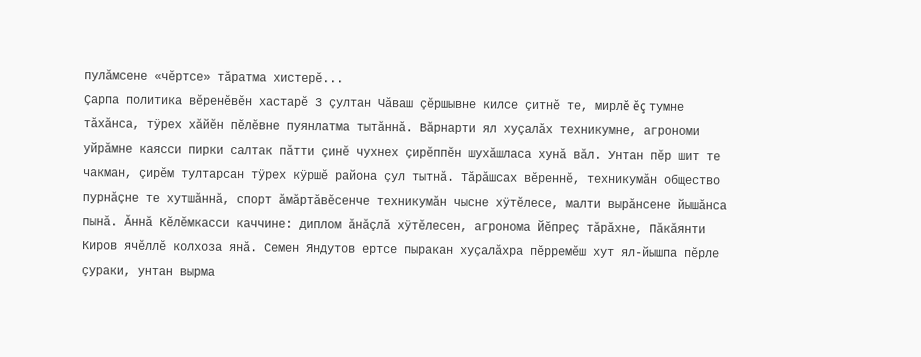пулăмсене «чĕртсе» тăратма хистерĕ...
Çарпа политика вĕренĕвĕн хастарĕ 3 çултан Чăваш çĕршывне килсе çитнĕ те, мирлĕ ĕç тумне тăхăнса, тÿрех хăйĕн пĕлĕвне пуянлатма тытăннă. Вăрнарти ял хуçалăх техникумне, агрономи уйрăмне каясси пирки салтак пăтти çинĕ чухнех çирĕппĕн шухăшласа хунă вăл. Унтан пĕр шит те чакман, çирĕм тултарсан тÿрех кÿршĕ района çул тытнă. Тăрăшсах вĕреннĕ, техникумăн общество пурнăçне те хутшăннă, спорт ăмăртăвĕсенче техникумăн чысне хÿтĕлесе, малти вырăнсене йышăнса пынă. Ăннă Кĕлĕмкасси каччине: диплом ăнăçлă хÿтĕлесен, агронома Йĕпреç тăрăхне, Пăкăянти Киров ячĕллĕ колхоза янă. Семен Яндутов ертсе пыракан хуçалăхра пĕрремĕш хут ял-йышпа пĕрле çураки, унтан вырма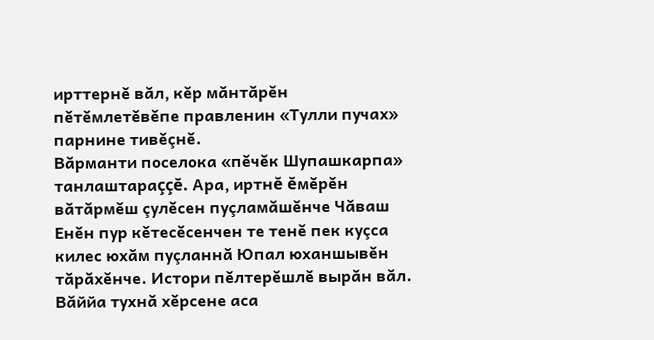ирттернĕ вăл, кĕр мăнтăрĕн пĕтĕмлетĕвĕпе правленин «Тулли пучах» парнине тивĕçнĕ.
Вăрманти поселока «пĕчĕк Шупашкарпа» танлаштараççĕ. Ара, иртнĕ ĕмĕрĕн вăтăрмĕш çулĕсен пуçламăшĕнче Чăваш Енĕн пур кĕтесĕсенчен те тенĕ пек куçса килес юхăм пуçланнă Юпал юханшывĕн тăрăхĕнче. Истори пĕлтерĕшлĕ вырăн вăл. Вăййа тухнă хĕрсене аса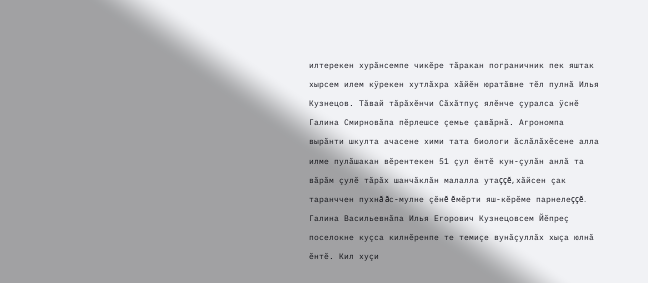илтерекен хурăнсемпе чикĕре тăракан пограничник пек яштак хырсем илем кÿрекен хутлăхра хăйĕн юратăвне тĕл пулнă Илья Кузнецов. Тăвай тăрăхĕнчи Сăхăтпуç ялĕнче çуралса ÿснĕ Галина Смирновăпа пĕрлешсе çемье çавăрнă. Агрономпа вырăнти шкулта ачасене хими тата биологи ăслăлăхĕсене алла илме пулăшакан вĕрентекен 51 çул ĕнтĕ кун-çулăн анлă та вăрăм çулĕ тăрăх шанчăклăн малалла утаççĕ, хăйсен çак таранччен пухнă ăс-мулне çĕнĕ ĕмĕрти яш-кĕрĕме парнелеççĕ.
Галина Васильевнăпа Илья Егорович Кузнецовсем Йĕпреç поселокне куçса килнĕренпе те темиçе вунăçуллăх хыçа юлнă ĕнтĕ. Кил хуçи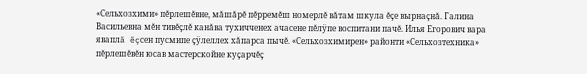«Сельхозхими» пĕрлешĕвне, мăшăрĕ пĕрремĕш номерлĕ вăтам шкула ĕçе вырнаçнă. Галина Васильевна мĕн тивĕçлĕ канăва тухичченех ачасене пĕлÿпе воспитани пачĕ. Илья Егорович вара яваплă ĕçсен пусмипе çÿлеллех хăпарса пычĕ. «Сельхозхимирен» районти «Сельхозтехника» пĕрлешĕвĕн юсав мастерскойне куçарчĕç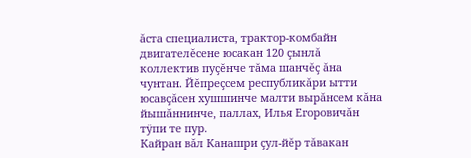ăста специалиста, трактор-комбайн двигателĕсене юсакан 120 çынлă коллектив пуçĕнче тăма шанчĕç ăна чунтан. Йĕпреçсем республикăри ытти юсавçăсен хушшинче малти вырăнсем кăна йышăннинче, паллах, Илья Егоровичăн тÿпи те пур.
Кайран вăл Канашри çул-йĕр тăвакан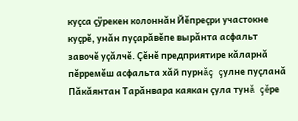куçса çÿрекен колоннăн Йĕпреçри участокне куçрĕ, унăн пуçарăвĕпе вырăнта асфальт завочĕ уçăлчĕ. Çĕнĕ предприятире кăларнă пĕрремĕш асфальта хăй пурнăç çулне пуçланă Пăкăянтан Тарăнвара каякан çула тунă çĕре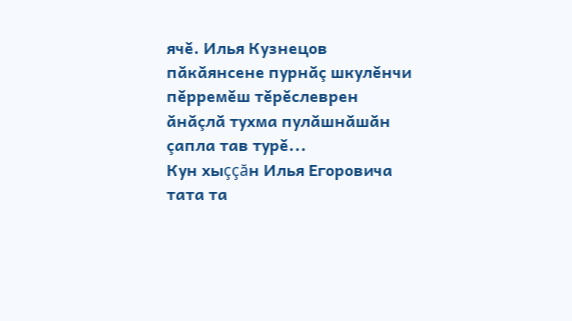ячĕ. Илья Кузнецов пăкăянсене пурнăç шкулĕнчи пĕрремĕш тĕрĕслеврен ăнăçлă тухма пулăшнăшăн çапла тав турĕ...
Кун хыççăн Илья Егоровича тата та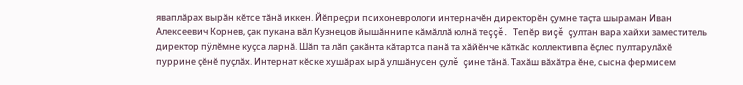яваплăрах вырăн кĕтсе тăнă иккен. Йĕпреçри психоневрологи интерначĕн директорĕн çумне таçта шыраман Иван Алексеевич Корнев, çак пукана вăл Кузнецов йышăннипе кăмăллă юлнă теççĕ. Тепĕр виçĕ çултан вара хайхи заместитель директор пÿлĕмне куçса ларнă. Шăп та лăп çакăнта кăтартса панă та хăйĕнче кăткăс коллективпа ĕçлес пултарулăхĕ пуррине çĕнĕ пуçлăх. Интернат кĕске хушăрах ырă улшăнусен çулĕ çине тăнă. Тахăш вăхăтра ĕне, сысна фермисем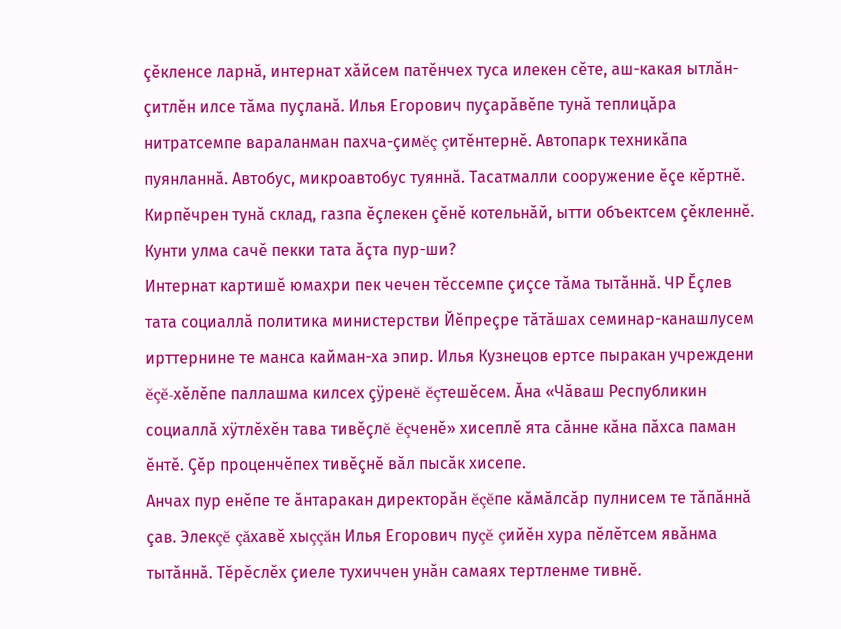çĕкленсе ларнă, интернат хăйсем патĕнчех туса илекен сĕте, аш-какая ытлăн-çитлĕн илсе тăма пуçланă. Илья Егорович пуçарăвĕпе тунă теплицăра нитратсемпе вараланман пахча-çимĕç çитĕнтернĕ. Автопарк техникăпа пуянланнă. Автобус, микроавтобус туяннă. Тасатмалли сооружение ĕçе кĕртнĕ. Кирпĕчрен тунă склад, газпа ĕçлекен çĕнĕ котельнăй, ытти объектсем çĕкленнĕ. Кунти улма сачĕ пекки тата ăçта пур-ши?
Интернат картишĕ юмахри пек чечен тĕссемпе çиçсе тăма тытăннă. ЧР Ĕçлев тата социаллă политика министерстви Йĕпреçре тăтăшах семинар-канашлусем ирттернине те манса кайман-ха эпир. Илья Кузнецов ертсе пыракан учреждени ĕçĕ-хĕлĕпе паллашма килсех çÿренĕ ĕçтешĕсем. Ăна «Чăваш Республикин социаллă хÿтлĕхĕн тава тивĕçлĕ ĕçченĕ» хисеплĕ ята сăнне кăна пăхса паман ĕнтĕ. Çĕр проценчĕпех тивĕçнĕ вăл пысăк хисепе.
Анчах пур енĕпе те ăнтаракан директорăн ĕçĕпе кăмăлсăр пулнисем те тăпăннă çав. Элекçĕ çăхавĕ хыççăн Илья Егорович пуçĕ çийĕн хура пĕлĕтсем явăнма тытăннă. Тĕрĕслĕх çиеле тухиччен унăн самаях тертленме тивнĕ.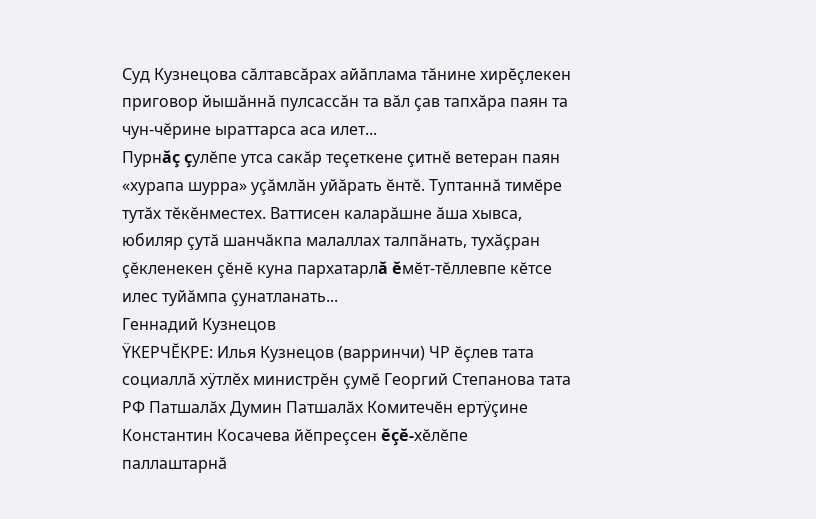Суд Кузнецова сăлтавсăрах айăплама тăнине хирĕçлекен приговор йышăннă пулсассăн та вăл çав тапхăра паян та чун-чĕрине ыраттарса аса илет...
Пурнăç çулĕпе утса сакăр теçеткене çитнĕ ветеран паян «хурапа шурра» уçăмлăн уйăрать ĕнтĕ. Туптаннă тимĕре тутăх тĕкĕнместех. Ваттисен каларăшне ăша хывса, юбиляр çутă шанчăкпа малаллах талпăнать, тухăçран çĕкленекен çĕнĕ куна пархатарлă ĕмĕт-тĕллевпе кĕтсе илес туйăмпа çунатланать...
Геннадий Кузнецов
ŸКЕРЧĔКРЕ: Илья Кузнецов (варринчи) ЧР ĕçлев тата социаллă хÿтлĕх министрĕн çумĕ Георгий Степанова тата РФ Патшалăх Думин Патшалăх Комитечĕн ертÿçине Константин Косачева йĕпреçсен ĕçĕ-хĕлĕпе паллаштарнă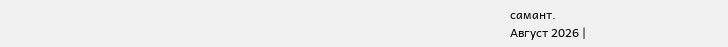самант.
Август 2026 |